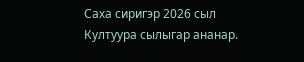Саха сиригэр 2026 сыл Култуура сылыгар ананар.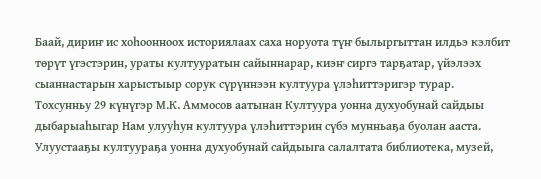Баай, дириҥ ис хоһоонноох историялаах саха норуота түҥ былыргыттан илдьэ кэлбит төрүт үгэстэрин, ураты култууратын сайыннарар, киэҥ сиргэ тарҕатар, үйэлээх сыаннастарын харыстыыр сорук сүрүннээн култуура үлэһиттэригэр турар.
Тохсунньу 29 күнүгэр М.К. Аммосов аатынан Култуура уонна духуобунай сайдыы дыбарыаһыгар Нам улууһун култуура үлэһиттэрин сүбэ мунньаҕа буолан ааста.
Улуустааҕы култуураҕа уонна духуобунай сайдыыга салалтата библиотека, музей,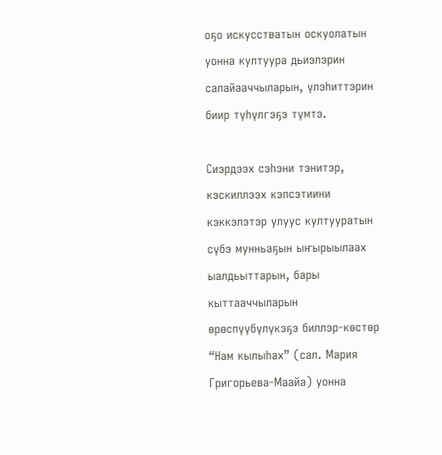оҕо искусстватын оскуолатын уонна култуура дьиэлэрин салайааччыларын, үлэһиттэрин биир түһүлгэҕэ түмтэ.

Сиэрдээх сэһэни тэнитэр, кэскиллээх кэпсэтиини кэккэлэтэр улуус култууратын сүбэ мунньаҕын ыҥырыылаах ыалдьыттарын, бары кыттааччыларын өрөспүүбүлүкэҕэ биллэр-көстөр “Нам кылыһах” (сал. Мария Григорьева-Маайа) уонна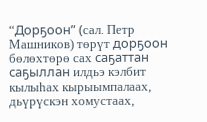“Дорҕоон” (сал. Петр Машников) төрүт дорҕоон бөлөхтөрө сах саҕаттан саҕыллан илдьэ кэлбит кылыһах кырыымпалаах, дьүрүскэн хомустаах,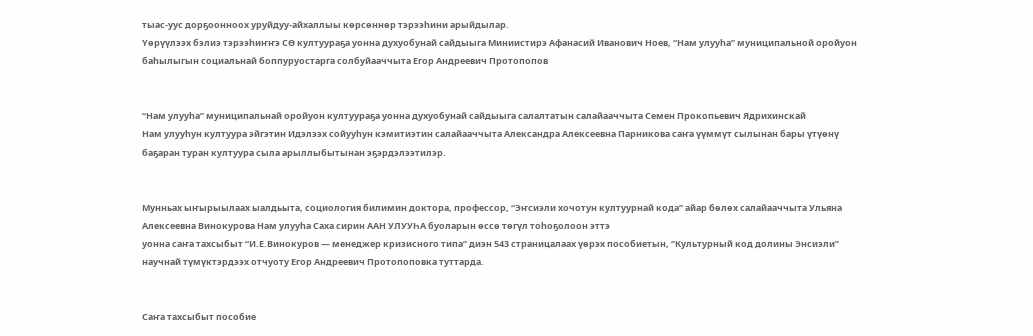тыас-уус дорҕоонноох уруйдуу-айхаллыы көрсөннөр тэрээһини арыйдылар.
Үөрүүлээх бэлиэ тэрээһиҥҥэ СӨ култуураҕа уонна духуобунай сайдыыга Миниистирэ Афанасий Иванович Ноев, “Нам улууһа” муниципальной оройуон баһылыгын социальнай боппуруостарга солбуйааччыта Егор Андреевич Протопопов


“Нам улууһа” муниципальнай оройуон култуураҕа уонна духуобунай сайдыыга салалтатын салайааччыта Семен Прокопьевич Ядрихинскай
Нам улууһун култуура эйгэтин Идэлээх сойууһун кэмитиэтин салайааччыта Александра Алексеевна Парникова саҥа үүммүт сылынан бары үтүөнү баҕаран туран култуура сыла арыллыбытынан эҕэрдэлээтилэр.


Мунньах ыҥырыылаах ыалдьыта, социология билимин доктора, профессор, “Эҥсиэли хочотун култуурнай кода” айар бөлөх салайааччыта Ульяна Алексеевна Винокурова Нам улууһа Саха сирин ААН УЛУУҺА буоларын өссө төгүл тоһоҕолоон эттэ
уонна саҥа тахсыбыт “И.Е.Винокуров — менеджер кризисного типа” диэн 543 страницалаах үөрэх пособиетын, “Культурный код долины Энсиэли” научнай түмүктэрдээх отчуоту Егор Андреевич Протопоповка туттарда.


Саҥа тахсыбыт пособие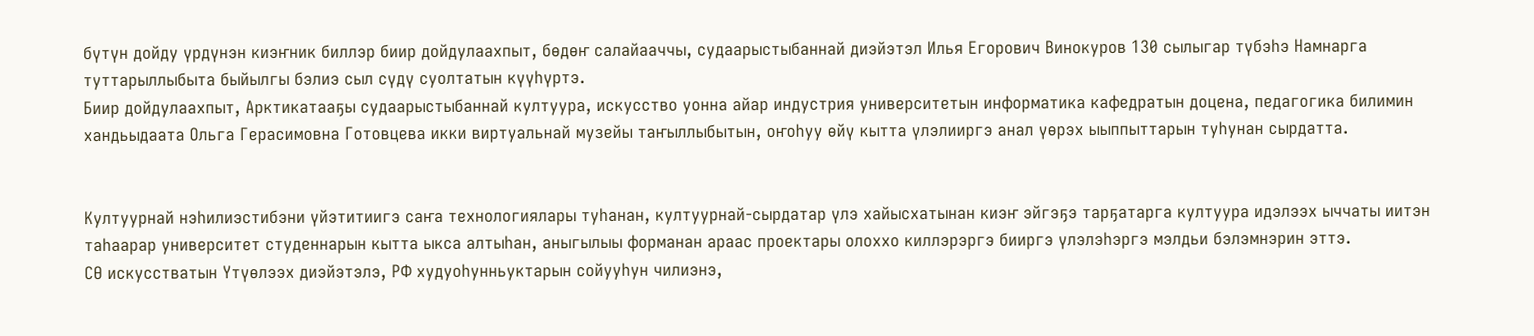бүтүн дойду үрдүнэн киэҥник биллэр биир дойдулаахпыт, бөдөҥ салайааччы, судаарыстыбаннай диэйэтэл Илья Егорович Винокуров 130 сылыгар түбэһэ Намнарга туттарыллыбыта быйылгы бэлиэ сыл сүдү суолтатын күүһүртэ.
Биир дойдулаахпыт, Арктикатааҕы судаарыстыбаннай култуура, искусство уонна айар индустрия университетын информатика кафедратын доцена, педагогика билимин хандьыдаата Ольга Герасимовна Готовцева икки виртуальнай музейы таҥыллыбытын, оҥоһуу өйү кытта үлэлииргэ анал үөрэх ыыппыттарын туһунан сырдатта.


Култуурнай нэһилиэстибэни үйэтитиигэ саҥа технологиялары туһанан, култуурнай-сырдатар үлэ хайысхатынан киэҥ эйгэҕэ тарҕатарга култуура идэлээх ыччаты иитэн таһаарар университет студеннарын кытта ыкса алтыһан, аныгылыы форманан араас проектары олоххо киллэрэргэ бииргэ үлэлэһэргэ мэлдьи бэлэмнэрин эттэ.
СӨ искусстватын Үтүөлээх диэйэтэлэ, РФ худуоһунньуктарын сойууһун чилиэнэ,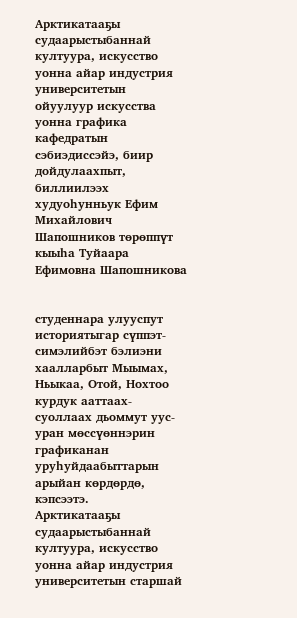Арктикатааҕы судаарыстыбаннай култуура, искусство уонна айар индустрия университетын ойуулуур искусства уонна графика кафедратын сэбиэдиссэйэ, биир дойдулаахпыт, биллиилээх худуоһунньук Ефим Михайлович Шапошников төрөппүт кыыһа Туйаара Ефимовна Шапошникова


студеннара улууспут историятыгар сүппэт-симэлийбэт бэлиэни хаалларбыт Мыымах, Ньыкаа, Отой, Нохтоо курдук ааттаах-суоллаах дьоммут уус-уран мөссүөннэрин графиканан уруһуйдаабыттарын арыйан көрдөрдө, кэпсээтэ.
Арктикатааҕы судаарыстыбаннай култуура, искусство уонна айар индустрия университетын старшай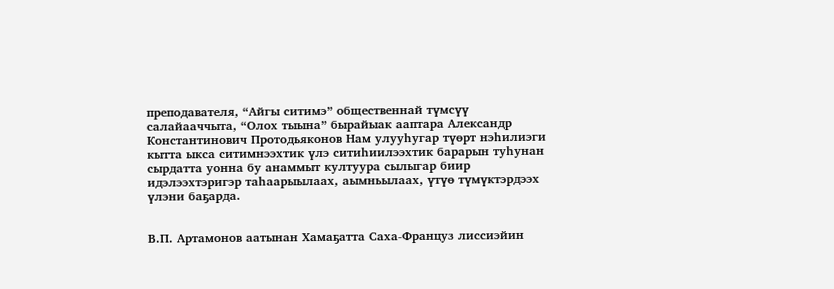преподавателя, “Айгы ситимэ” общественнай түмсүү салайааччыта, “Олох тыына” бырайыак ааптара Александр Константинович Протодьяконов Нам улууһугар түөрт нэһилиэги кытта ыкса ситимнээхтик үлэ ситиһиилээхтик барарын туһунан сырдатта уонна бу анаммыт култуура сылыгар биир идэлээхтэригэр таһаарыылаах, аымньылаах, үтүө түмүктэрдээх үлэни баҕарда.


В.П. Артамонов аатынан Хамаҕатта Саха-Француз лиссиэйин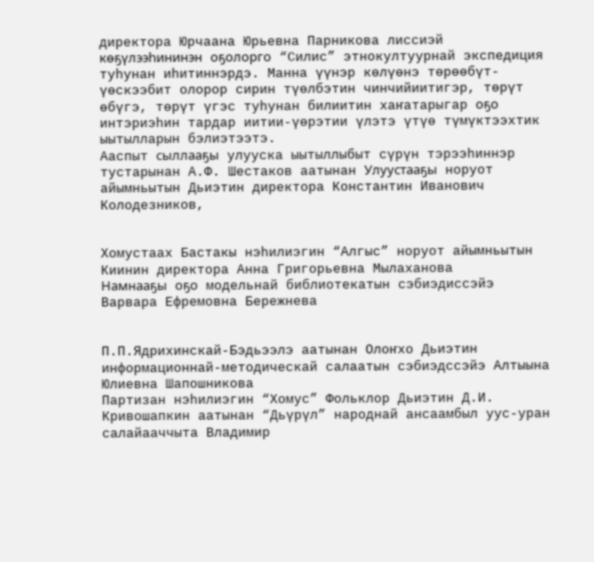директора Юрчаана Юрьевна Парникова лиссиэй көҕүлээһининэн оҕолорго “Силис” этнокултуурнай экспедиция туһунан иһитиннэрдэ. Манна үүнэр көлүөнэ төрөөбүт-үөскээбит олорор сирин түөлбэтин чинчийиитигэр, төрүт өбүгэ, төрүт үгэс туһунан билиитин хаҥатарыгар оҕо интэриэһин тардар иитии-үөрэтии үлэтэ үтүө түмүктээхтик ыытылларын бэлиэтээтэ.
Ааспыт сыллааҕы улууска ыытыллыбыт сүрүн тэрээһиннэр тустарынан А.Ф. Шестаков аатынан Улуустааҕы норуот айымньытын Дьиэтин директора Константин Иванович Колодезников,


Хомустаах Бастакы нэһилиэгин “Алгыс” норуот айымньытын Киинин директора Анна Григорьевна Мылаханова
Намнааҕы оҕо модельнай библиотекатын сэбиэдиссэйэ Варвара Ефремовна Бережнева


П.П.Ядрихинскай-Бэдьээлэ аатынан Олоҥхо Дьиэтин информационнай-методическай салаатын сэбиэдссэйэ Алтыына Юлиевна Шапошникова
Партизан нэһилиэгин “Хомус” Фольклор Дьиэтин Д.И. Кривошапкин аатынан “Дьүрүл” народнай ансаамбыл уус-уран салайааччыта Владимир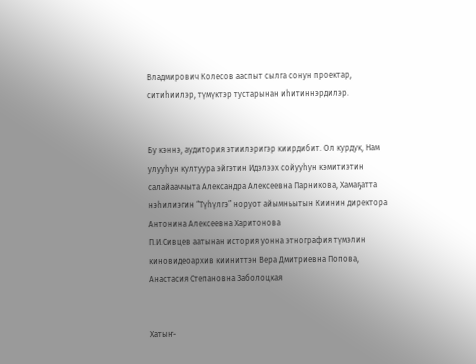Владмирович Колесов ааспыт сылга сонун проектар, ситиһиилэр, түмүктэр тустарынан иһитиннэрдилэр.


Бу кэннэ, аудитория этиилэригэр киирдибит. Ол курдук, Нам улууһун култуура эйгэтин Идэлээх сойууһун кэмитиэтин салайааччыта Александра Алексеевна Парникова, Хамаҕатта нэһилиэгин “Түһүлгэ” норуот айымньытын Киинин директора Антонина Алексеевна Харитонова
П.И.Сивцев аатынан история уонна этнография түмэлин киновидеоархив кииниттэн Вера Дмитриевна Попова, Анастасия Степановна Заболоцкая


Хатыҥ-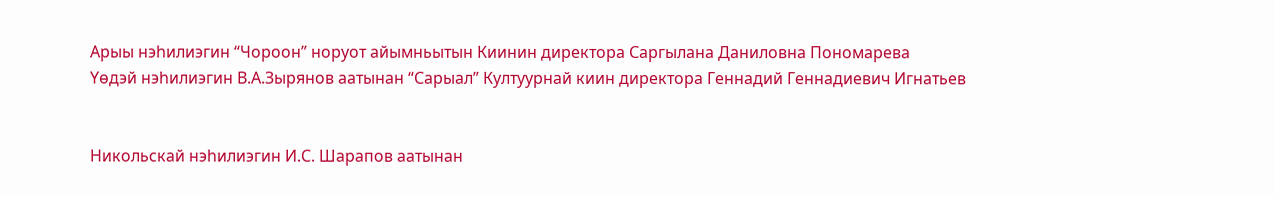Арыы нэһилиэгин “Чороон” норуот айымньытын Киинин директора Саргылана Даниловна Пономарева
Үөдэй нэһилиэгин В.А.Зырянов аатынан “Сарыал” Култуурнай киин директора Геннадий Геннадиевич Игнатьев


Никольскай нэһилиэгин И.С. Шарапов аатынан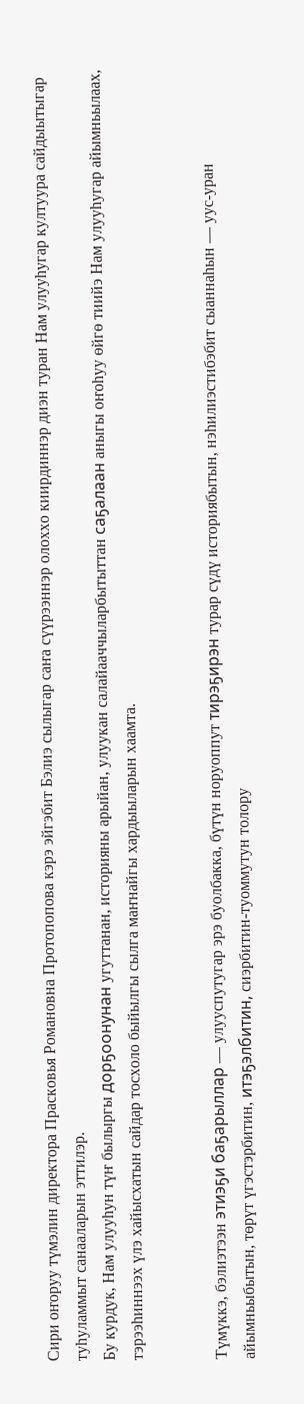Сири оҥоруу түмэлин директора Прасковья Романовна Протопопова кэрэ эйгэбит Бэлиэ сылыгар саҥа сүүрээннэр олоххо киирдиннэр диэн туран Нам улууһугар култуура сайдыытыгар туһуламмыт санааларын эттилэр.
Бу курдук, Нам улууһун түҥ былыргы дорҕоонунан угуттанан, историяны арыйан, улуукан салайааччыларбытыттан саҕалаан аныгы оҥоһуу өйгө тиийэ Нам улууһугар айымньылаах, тэрээһиннээх үлэ хайысхатын сайдар тосхоло быйылгы сылга маҥнайгы хардыыларын хаамта.


Түмүккэ, бэлиэтээн этиэҕи баҕарыллар — улууспутугар эрэ буолбакка, бүтүн норуоппут тирэҕирэн турар сүдү историябытын, нэһилиэстибэбит сыаннаһын — уус-уран айымньыбытын, төрүт үгэстэрбитин, итэҕэлбитин, сиэрбитин-туоммутун толору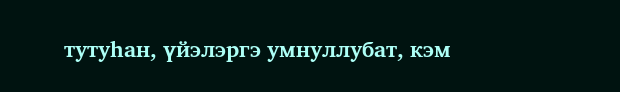тутуһан, үйэлэргэ умнуллубат, кэм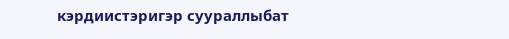кэрдиистэригэр суураллыбат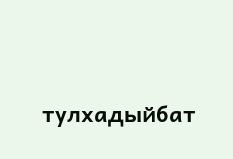тулхадыйбат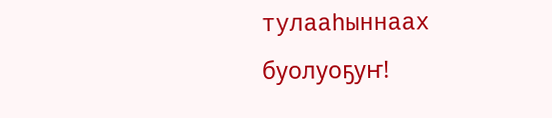тулааһыннаах буолуоҕуҥ!